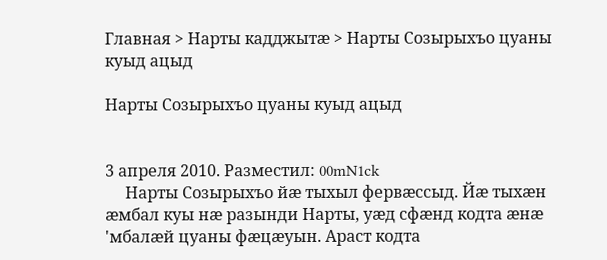Главная > Нарты кадджытæ > Нарты Созырыхъо цуаны куыд ацыд

Нарты Созырыхъо цуаны куыд ацыд


3 апреля 2010. Разместил: 00mN1ck
     Нарты Созырыхъо йæ тыхыл фервæссыд. Йæ тыхæн æмбал куы нæ разынди Нарты, уæд сфæнд кодта æнæ 'мбалæй цуаны фæцæуын. Араст кодта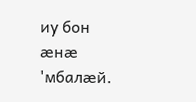иу бон æнæ 'мбалæй.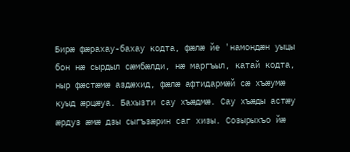Бирæ фæрахау-бахау кодта, фæлæ йе 'намондæн уыцы бон нæ сырдыл сæмбæлди, нæ маргъыл, катай кодта, ныр фæстæмæ аздæхид, фæлæ афтидармæй сæ хъæумæ куыд æрцæуа. Бахызти сау хъæдмæ. Сау хъæды астæу æрдуз æмæ дзы сыгъзæрин саг хизы. Созырыхъо йæ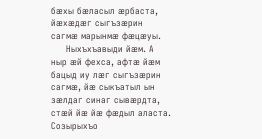бæхы бæласыл æрбаста, йæхæдæг сыгъзæрин сагмæ марынмæ фæцæуы.
     Ныхъхъавыди йæм. А ныр æй фехса, афтæ йæм бацыд иу лæг сыгъзæрин сагмæ, йæ сыкъатыл ын зæлдаг синаг сывæрдта, стæй йæ йæ фæдыл аласта. Cозырыхъо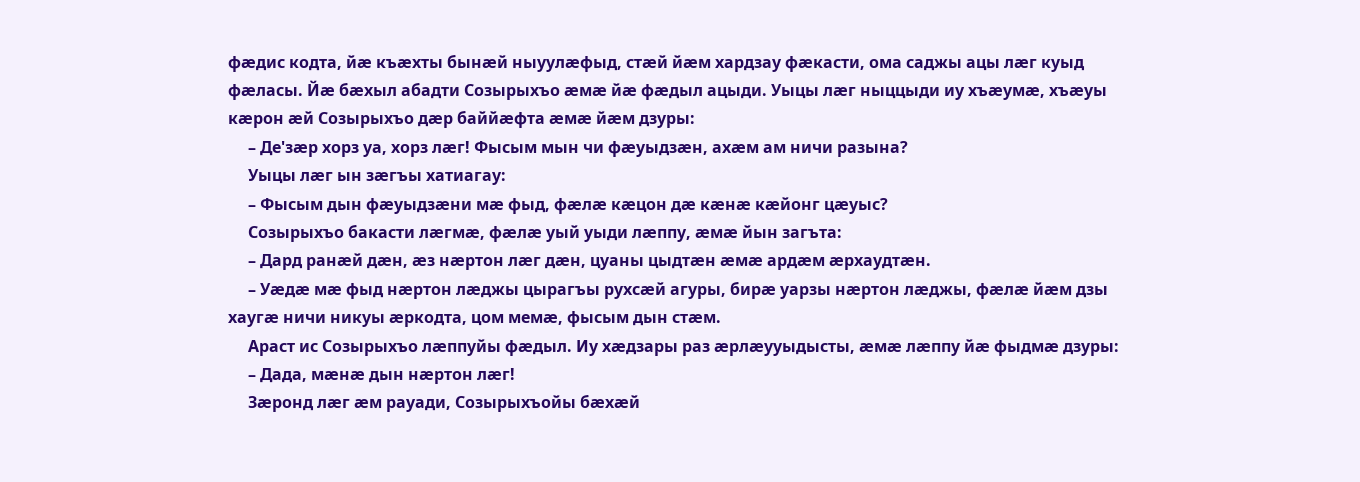фæдис кодта, йæ къæхты бынæй ныуулæфыд, стæй йæм хардзау фæкасти, ома саджы ацы лæг куыд фæласы. Йæ бæхыл абадти Созырыхъо æмæ йæ фæдыл ацыди. Уыцы лæг ныццыди иу хъæумæ, хъæуы кæрон æй Созырыхъо дæр баййæфта æмæ йæм дзуры:
     – Де'зæр хорз уа, хорз лæг! Фысым мын чи фæуыдзæн, ахæм ам ничи разына?
     Уыцы лæг ын зæгъы хатиагау:
     – Фысым дын фæуыдзæни мæ фыд, фæлæ кæцон дæ кæнæ кæйонг цæуыс?
     Созырыхъо бакасти лæгмæ, фæлæ уый уыди лæппу, æмæ йын загъта:
     – Дард ранæй дæн, æз нæртон лæг дæн, цуаны цыдтæн æмæ ардæм æрхаудтæн.
     – Уæдæ мæ фыд нæртон лæджы цырагъы рухсæй агуры, бирæ уарзы нæртон лæджы, фæлæ йæм дзы хаугæ ничи никуы æркодта, цом мемæ, фысым дын стæм.
     Араст ис Созырыхъо лæппуйы фæдыл. Иу хæдзары раз æрлæууыдысты, æмæ лæппу йæ фыдмæ дзуры:
     – Дада, мæнæ дын нæртон лæг!
     Зæронд лæг æм рауади, Созырыхъойы бæхæй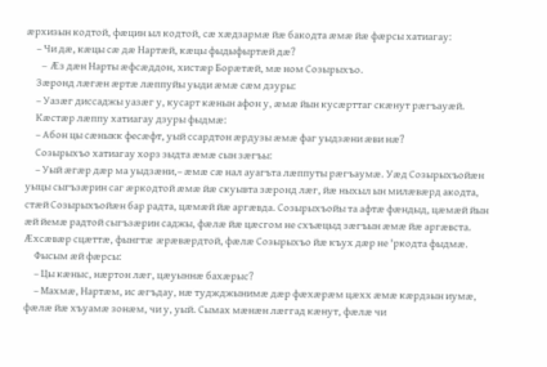æрхизын кодтой, фæцин ыл кодтой, сæ хæдзармæ йæ бакодта æмæ йæ фæрсы хатиагау:
     – Чи дæ, кæцы сæ дæ Нартæй, кæцы фыдыфыртæй дæ?
     – Æз дæн Нарты æфсæддон, хистæр Борæтæй, мæ ном Созырыхъо.
     Зæронд лæгæн æртæ лæппуйы уыди æмæ сæм дзуры:
     – Уазæг диссаджы уазæг у, кусарт кæнын афон у, æмæ йын кусæрттаг скæнут рæгъауæй.
     Кæстæр лæппу хатиагау дзуры фыдмæ:
     – Абон цы сæныкк фесæфт, уый ссардтон æрдузы æмæ фаг уыдзæни æви нæ?
     Созырыхъо хатиагау хорз зыдта æмæ сын зæгъы:
     – Уый æгæр дæр ма уыдзæни,– æмæ сæ нал ауагъта лæппуты рæгъаумæ. Уæд Созырыхъойæн уыцы сыгъзæрин саг æркодтой æмæ йæ скуывта зæронд лæг, йæ ныхыл ын милæвæрд акодта, стæй Созырыхъойæн бар радта, цæмæй йæ аргæвда. Созырыхъойы та афтæ фæндыд, цæмæй йын æй йемæ радтой сыгъзæрин саджы, фæлæ йæ цæсгом не схъæцыд зæгъын æмæ йæ аргæвста. Æхсæвæр сцæттæ, фынгтæ æрæвæрдтой, фæлæ Созырыхъо йæ къух дæр не 'ркодта фыдмæ.
     Фысым æй фæрсы:
     – Цы кæныс, нæртон лæг, цæуыннæ бахæрыс?
     – Махмæ, Нартæм, ис æгъдау, нæ туджджынимæ дæр фæхæрæм цæхх æмæ кæрдзын иумæ, фæлæ йæ хъуамæ зонæм, чи у, уый. Сымах мæнæн лæггад кæнут, фæлæ чи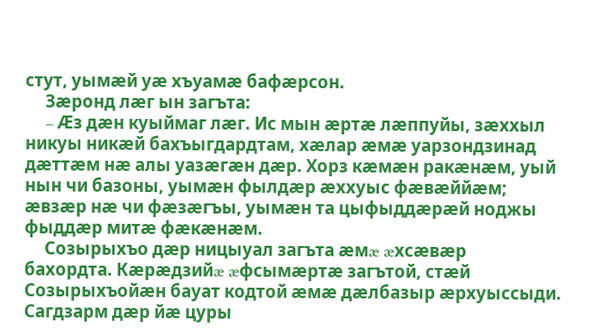стут, уымæй уæ хъуамæ бафæрсон.
     Зæронд лæг ын загъта:
     – Æз дæн куыймаг лæг. Ис мын æртæ лæппуйы, зæххыл никуы никæй бахъыгдардтам, хæлар æмæ уарзондзинад дæттæм нæ алы уазæгæн дæр. Хорз кæмæн ракæнæм, уый нын чи базоны, уымæн фылдæр æххуыс фæвæййæм; æвзæр нæ чи фæзæгъы, уымæн та цыфыддæрæй ноджы фыддæр митæ фæкæнæм.
     Созырыхъо дæр ницыуал загъта æмæ æхсæвæр бахордта. Кæрæдзийæ æфсымæртæ загътой, стæй Созырыхъойæн бауат кодтой æмæ дæлбазыр æрхуыссыди. Сагдзарм дæр йæ цуры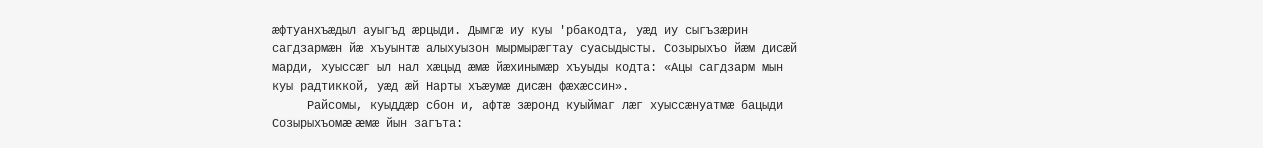æфтуанхъæдыл ауыгъд æрцыди. Дымгæ иу куы 'рбакодта, уæд иу сыгъзæрин сагдзармæн йæ хъуынтæ алыхуызон мырмырæгтау суасыдысты. Созырыхъо йæм дисæй марди, хуыссæг ыл нал хæцыд æмæ йæхинымæр хъуыды кодта: «Ацы сагдзарм мын куы радтиккой, уæд æй Нарты хъæумæ дисæн фæхæссин».
     Райсомы, куыддæр сбон и, афтæ зæронд куыймаг лæг хуыссæнуатмæ бацыди Созырыхъомæ æмæ йын загъта: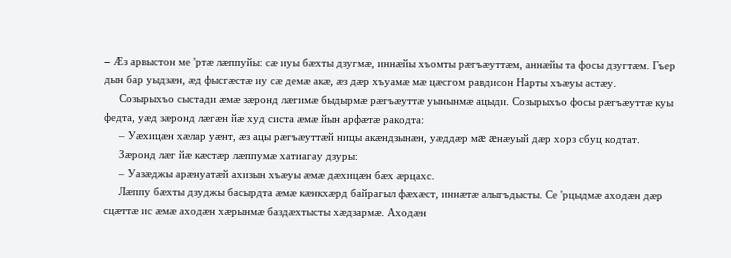– Æз арвыстон ме 'ртæ лæппуйы: сæ иуы бæхты дзугмæ, иннæйы хъомты рæгъæуттæм, аннæйы та фосы дзугтæм. Гъер дын бар уыдзæн, æд фысгæстæ иу сæ демæ акæ, æз дæр хъуамæ мæ цæсгом равдисон Нарты хъæуы астæу.
     Созырыхъо сыстади æмæ зæронд лæгимæ быдырмæ рæгъæуттæ уынынмæ ацыди. Созырыхъо фосы рæгъæуттæ куы федта, уæд зæронд лæгæн йæ худ систа æмæ йын арфæтæ ракодта:
     – Уæхицæн хæлар уæнт, æз ацы рæгъæуттæй ницы акæндзынæн, уæддæр мæ æнæуый дæр хорз сбуц кодтат.
     Зæронд лæг йæ кæстæр лæппумæ хатиагау дзуры:
     – Уазæджы арæнуатæй ахизын хъæуы æмæ дæхицæн бæх æрцахс.
     Лæппу бæхты дзуджы басырдта æмæ кæнкхæрд байрагыл фæхæст, иннæтæ алыгъдысты. Се 'рцыдмæ аходæн дæр сцæттæ ис æмæ аходæн хæрынмæ баздæхтысты хæдзармæ. Аходæн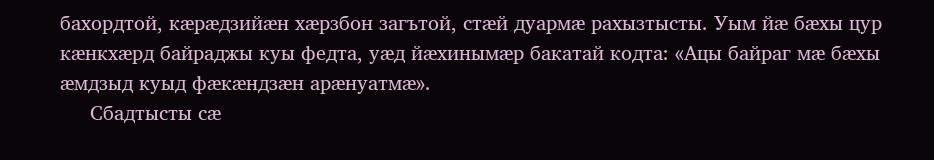бахордтой, кæрæдзийæн хæрзбон загътой, стæй дуармæ рахызтысты. Уым йæ бæхы цур кæнкхæрд байраджы куы федта, уæд йæхинымæр бакатай кодта: «Ацы байраг мæ бæхы æмдзыд куыд фæкæндзæн арæнуатмæ».
     Сбадтысты сæ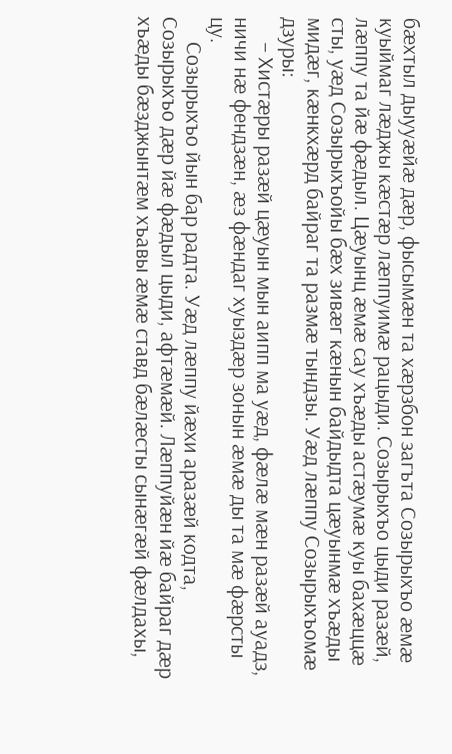бæхтыл дыууæйæ дæр, фысымæн та хæрзбон загъта Созырыхъо æмæ куыймаг лæджы кæстæр лæппуимæ рацыди. Созырыхъо цыди разæй, лæппу та йæ фæдыл. Цæуынц æмæ сау хъæды астæумæ куы бахæццæ сты, уæд Созырыхъойы бæх зивæг кæнын байдыдта цæуынмæ хъæды мидæг, кæнкхæрд байраг та размæ тындзы. Уæд лæппу Созырыхъомæ дзуры:
     – Хистæры разæй цæуын мын аипп ма уæд, фæлæ мæн разæй ауадз, ничи нæ фендзæн, æз фæндаг хуыздæр зонын æмæ ды та мæ фæрсты цу.
     Созырыхъо йын бар радта. Уæд лæппу йæхи аразæй кодта, Созырыхъо дæр йæ фæдыл цыди, афтæмæй. Лæппуйæн йæ байраг дæр хъæды бæзджынтæм хъавы æмæ ставд бæлæсты сынæгæй фæлдахы,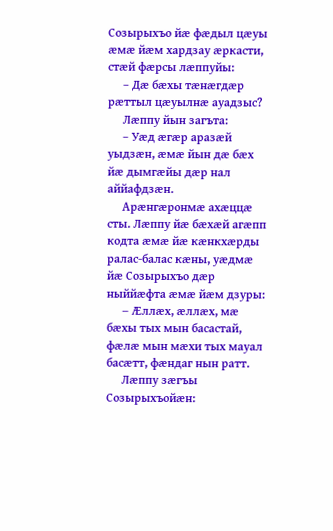Созырыхъо йæ фæдыл цæуы æмæ йæм хардзау æркасти, стæй фæрсы лæппуйы:
     – Дæ бæхы тæнæгдæр рæттыл цæуылнæ ауадзыс?
     Лæппу йын загъта:
     – Уæд æгæр аразæй уыдзæн, æмæ йын дæ бæх йæ дымгæйы дæр нал аййафдзæн.
     Арæнгæронмæ ахæццæ сты. Лæппу йæ бæхæй агæпп кодта æмæ йæ кæнкхæрды ралас-балас кæны, уæдмæ йæ Созырыхъо дæр ныййæфта æмæ йæм дзуры:
     – Æллæх, æллæх, мæ бæхы тых мын басастай, фæлæ мын мæхи тых мауал басæтт, фæндаг нын ратт.
     Лæппу зæгъы Созырыхъойæн: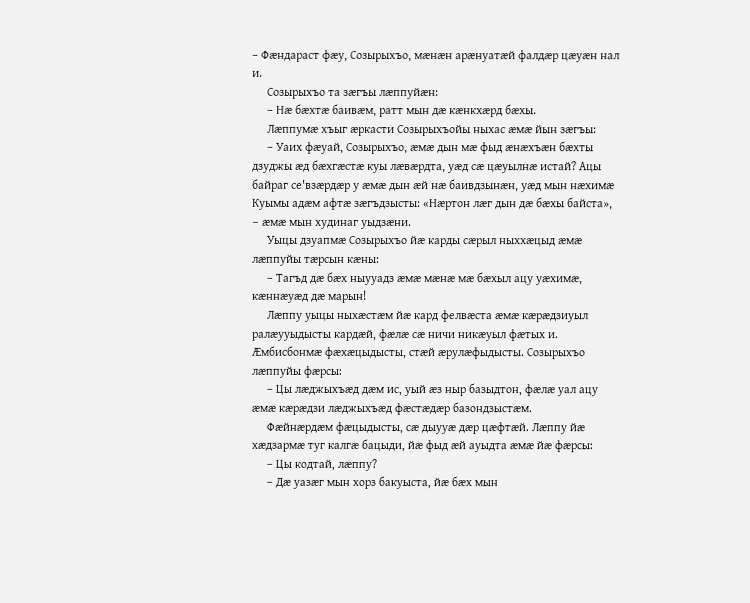– Фæндараст фæу, Созырыхъо, мæнæн арæнуатæй фалдæр цæуæн нал и.
     Созырыхъо та зæгъы лæппуйæн:
     – Нæ бæхтæ баивæм, ратт мын дæ кæнкхæрд бæхы.
     Лæппумæ хъыг æркасти Созырыхъойы ныхас æмæ йын зæгъы:
     – Уаих фæуай, Созырыхъо, æмæ дын мæ фыд æнæхъæн бæхты дзуджы æд бæхгæстæ куы лæвæрдта, уæд сæ цæуылнæ истай? Ацы байраг се'взæрдæр у æмæ дын æй нæ баивдзынæн, уæд мын нæхимæ Куымы адæм афтæ зæгъдзысты: «Нæртон лæг дын дæ бæхы байста», – æмæ мын худинаг уыдзæни.
     Уыцы дзуапмæ Созырыхъо йæ карды сæрыл ныххæцыд æмæ лæппуйы тæрсын кæны:
     – Тагъд дæ бæх ныууадз æмæ мæнæ мæ бæхыл ацу уæхимæ, кæннæуæд дæ марын!
     Лæппу уыцы ныхæстæм йæ кард фелвæста æмæ кæрæдзиуыл ралæууыдысты кардæй, фæлæ сæ ничи никæуыл фæтых и. Æмбисбонмæ фæхæцыдысты, стæй æрулæфыдысты. Созырыхъо лæппуйы фæрсы:
     – Цы лæджыхъæд дæм ис, уый æз ныр базыдтон, фæлæ уал ацу æмæ кæрæдзи лæджыхъæд фæстæдæр базондзыстæм.
     Фæйнæрдæм фæцыдысты, сæ дыууæ дæр цæфтæй. Лæппу йæ хæдзармæ туг калгæ бацыди, йæ фыд æй ауыдта æмæ йæ фæрсы:
     – Цы кодтай, лæппу?
     – Дæ уазæг мын хорз бакуыста, йæ бæх мын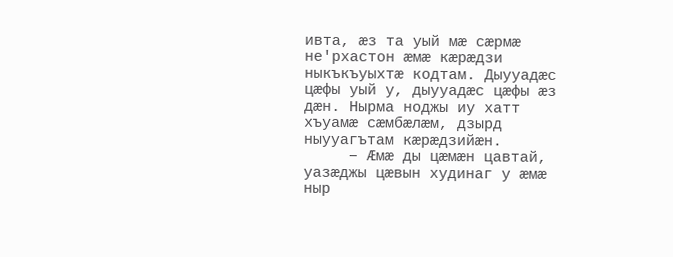ивта, æз та уый мæ сæрмæ не'рхастон æмæ кæрæдзи ныкъкъуыхтæ кодтам. Дыууадæс цæфы уый у, дыууадæс цæфы æз дæн. Нырма ноджы иу хатт хъуамæ сæмбæлæм, дзырд ныууагътам кæрæдзийæн.
     – Æмæ ды цæмæн цавтай, уазæджы цæвын худинаг у æмæ ныр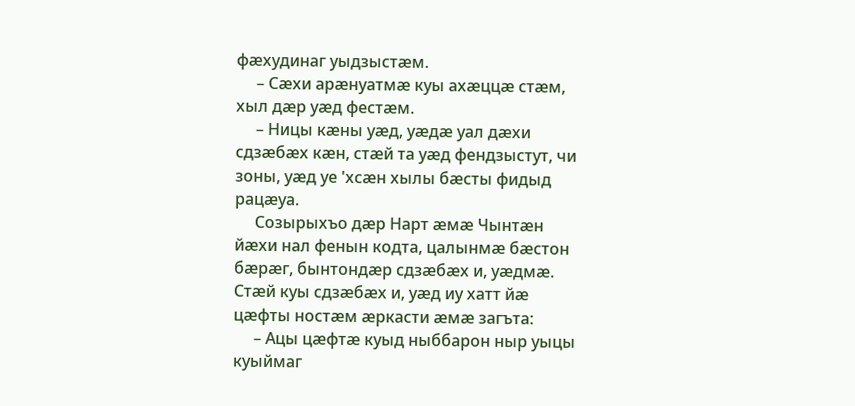фæхудинаг уыдзыстæм.
     – Сæхи арæнуатмæ куы ахæццæ стæм, хыл дæр уæд фестæм.
     – Ницы кæны уæд, уæдæ уал дæхи сдзæбæх кæн, стæй та уæд фендзыстут, чи зоны, уæд уе 'хсæн хылы бæсты фидыд рацæуа.
     Созырыхъо дæр Нарт æмæ Чынтæн йæхи нал фенын кодта, цалынмæ бæстон бæрæг, бынтондæр сдзæбæх и, уæдмæ. Стæй куы сдзæбæх и, уæд иу хатт йæ цæфты ностæм æркасти æмæ загъта:
     – Ацы цæфтæ куыд ныббарон ныр уыцы куыймаг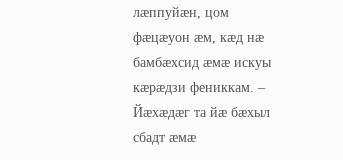лæппуйæн, цом фæцæуон æм, кæд нæ бамбæхсид æмæ искуы кæрæдзи фениккам. – Йæхæдæг та йæ бæхыл сбадт æмæ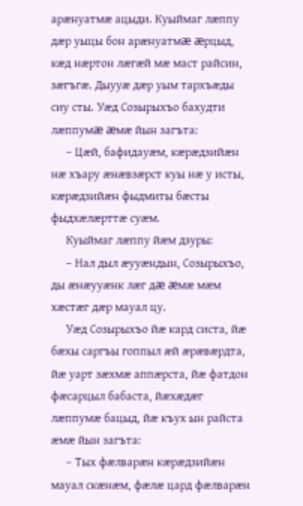арæнуатмæ ацыди. Куыймаг лæппу дæр уыцы бон арæнуатмæ æрцыд, кæд нæртон лæгæй мæ маст райсин, зæгъгæ. Дыууæ дæр уым тархъæды сиу сты. Уæд Созырыхъо бахудти лæппумæ æмæ йын загъта:
     – Цæй, бафидауæм, кæрæдзийæн нæ хъару æнæвзæрст куы нæ у исты, кæрæдзийæн фыдмиты бæсты фыдхæлæрттæ суæм.
     Куыймаг лæппу йæм дзуры:
     – Нал дыл æууæндын, Созырыхъо, ды æнæууæнк лæг дæ æмæ мæм хæстæг дæр мауал цу.
     Уæд Созырыхъо йæ кард систа, йæ бæхы саргъы гоппыл æй æрæвæрдта, йæ уарт зæхмæ аппæрста, йæ фатдон фæсарцыл бабаста, йæхæдæг лæппумæ бацыд, йæ къух ын райста æмæ йын загъта:
     – Тых фæлварæн кæрæдзийæн мауал скæнæм, фæлæ цард фæлварæн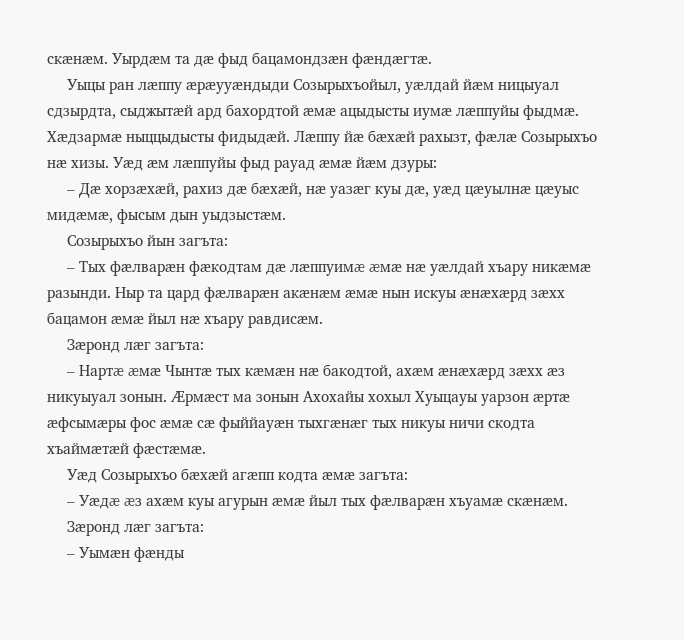скæнæм. Уырдæм та дæ фыд бацамондзæн фæндæгтæ.
     Уыцы ран лæппу æрæууæндыди Созырыхъойыл, уæлдай йæм ницыуал сдзырдта, сыджытæй ард бахордтой æмæ ацыдысты иумæ лæппуйы фыдмæ. Хæдзармæ ныццыдысты фидыдæй. Лæппу йæ бæхæй рахызт, фæлæ Созырыхъо нæ хизы. Уæд æм лæппуйы фыд рауад æмæ йæм дзуры:
     – Дæ хорзæхæй, рахиз дæ бæхæй, нæ уазæг куы дæ, уæд цæуылнæ цæуыс мидæмæ, фысым дын уыдзыстæм.
     Созырыхъо йын загъта:
     – Тых фæлварæн фæкодтам дæ лæппуимæ æмæ нæ уæлдай хъару никæмæ разынди. Ныр та цард фæлварæн акæнæм æмæ нын искуы æнæхæрд зæхх бацамон æмæ йыл нæ хъару равдисæм.
     Зæронд лæг загъта:
     – Нартæ æмæ Чынтæ тых кæмæн нæ бакодтой, ахæм æнæхæрд зæхх æз никуыуал зонын. Æрмæст ма зонын Ахохайы хохыл Хуыцауы уарзон æртæ æфсымæры фос æмæ сæ фыййауæн тыхгæнæг тых никуы ничи скодта хъаймæтæй фæстæмæ.
     Уæд Созырыхъо бæхæй агæпп кодта æмæ загъта:
     – Уæдæ æз ахæм куы агурын æмæ йыл тых фæлварæн хъуамæ скæнæм.
     Зæронд лæг загъта:
     – Уымæн фæнды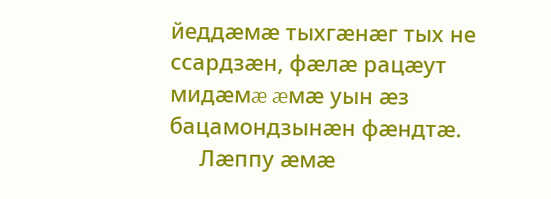йеддæмæ тыхгæнæг тых не ссардзæн, фæлæ рацæут мидæмæ æмæ уын æз бацамондзынæн фæндтæ.
     Лæппу æмæ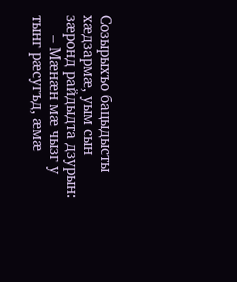Созырыхъо бацыдысты хæдзармæ, уым сын зæронд райдыдта дзурын:
     – Мæнæн мæ чызг у тынг рæсугъд, æмæ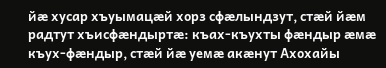йæ хусар хъуымацæй хорз сфæлындзут, стæй йæм радтут хъисфæндыртæ: къах-къухты фæндыр æмæ къух-фæндыр, стæй йæ уемæ акæнут Ахохайы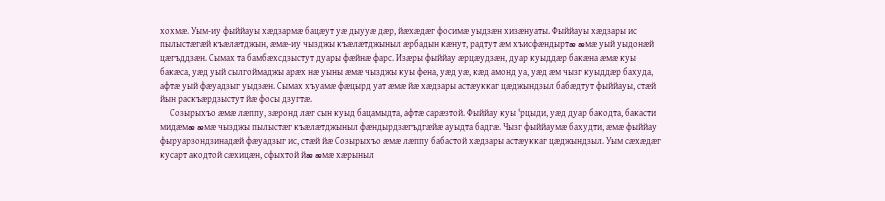хохмæ. Уым-иу фыййауы хæдзармæ бацæут уæ дыууæ дæр, йæхæдæг фосимæ уыдзæн хизæнуаты. Фыййауы хæдзары ис пылыстæгæй къæлæтджын, æмæ-иу чызджы къæлæтджыныл æрбадын кæнут, радтут æм хъисфæндыртæ æмæ уый уыдонæй цæгъддзæн. Сымах та бамбæхсдзыстут дуары фæйнæ фарс. Изæры фыййау æрцæудзæн, дуар куыддæр бакæна æмæ куы бакæса, уæд уый сылгоймаджы арæх нæ уыны æмæ чызджы куы фена, уæд уæ, кæд амонд уа, уæд æм чызг куыддæр бахуда, афтæ уый фæуадзыг уыдзæн. Сымах хъуамæ фæцырд уат æмæ йæ хæдзары астæуккаг цæджындзыл бабæдтут фыййауы, стæй йын раскъæрдзыстут йæ фосы дзугтæ.
     Созырыхъо æмæ лæппу, зæронд лæг сын куыд бацамыдта, афтæ сарæзтой. Фыййау куы 'рцыди, уæд дуар бакодта, бакасти мидæмæ æмæ чызджы пылыстæг къæлæтджыныл фæндырдзæгъдгæйæ ауыдта бадгæ. Чызг фыййаумæ бахудти, æмæ фыййау фыруарзондзинадæй фæуадзыг ис, стæй йæ Созырыхъо æмæ лæппу бабастой хæдзары астæуккаг цæджындзыл. Уым сæхæдæг кусарт акодтой сæхицæн, сфыхтой йæ æмæ хæрыныл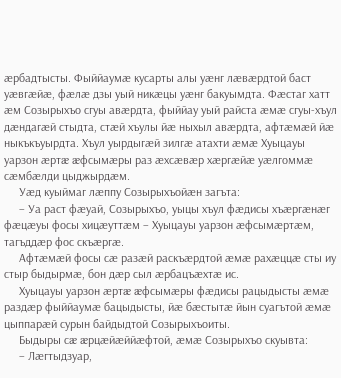æрбадтысты. Фыййаумæ кусарты алы уæнг лæвæрдтой баст уæвгæйæ, фæлæ дзы уый никæцы уæнг бакуымдта. Фæстаг хатт æм Созырыхъо сгуы авæрдта, фыййау уый райста æмæ сгуы-хъул дæндагæй стыдта, стæй хъулы йæ ныхыл авæрдта, афтæмæй йæ ныкъкъуырдта. Хъул уырдыгæй зилгæ атахти æмæ Хуыцауы уарзон æртæ æфсымæры раз æхсæвæр хæргæйæ уæлгоммæ сæмбæлди цыджырдæм.
     Уæд куыймаг лæппу Созырыхъойæн загъта:
     – Уа раст фæуай, Созырыхъо, уыцы хъул фæдисы хъæргæнæг фæцæуы фосы хицæуттæм – Хуыцауы уарзон æфсымæртæм, тагъддæр фос скъæргæ.
     Афтæмæй фосы сæ разæй раскъæрдтой æмæ рахæццæ сты иу стыр быдырмæ, бон дæр сыл æрбацъæхтæ ис.
     Хуыцауы уарзон æртæ æфсымæры фæдисы рацыдысты æмæ раздæр фыййаумæ бацыдысты, йæ бæстытæ йын суагътой æмæ цыппарæй сурын байдыдтой Созырыхъоиты.
     Быдыры сæ æрцæйæййæфтой, æмæ Созырыхъо скуывта:
     – Лæгтыдзуар,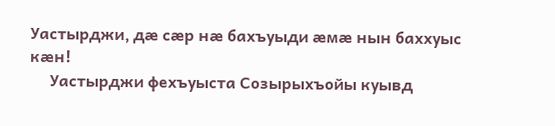Уастырджи, дæ сæр нæ бахъуыди æмæ нын баххуыс кæн!
     Уастырджи фехъуыста Созырыхъойы куывд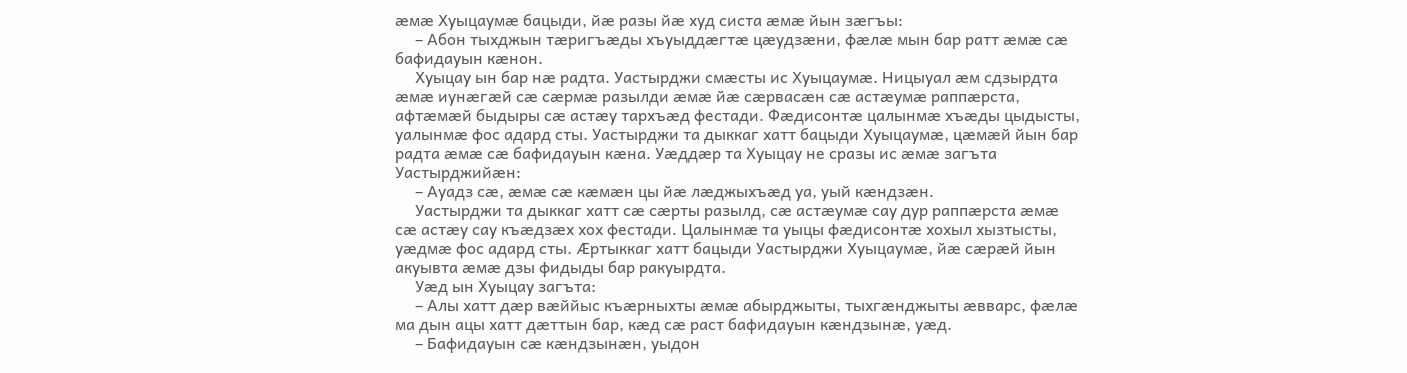æмæ Хуыцаумæ бацыди, йæ разы йæ худ систа æмæ йын зæгъы:
     – Абон тыхджын тæригъæды хъуыддæгтæ цæудзæни, фæлæ мын бар ратт æмæ сæ бафидауын кæнон.
     Хуыцау ын бар нæ радта. Уастырджи смæсты ис Хуыцаумæ. Ницыуал æм сдзырдта æмæ иунæгæй сæ сæрмæ разылди æмæ йæ сæрвасæн сæ астæумæ раппæрста, афтæмæй быдыры сæ астæу тархъæд фестади. Фæдисонтæ цалынмæ хъæды цыдысты, уалынмæ фос адард сты. Уастырджи та дыккаг хатт бацыди Хуыцаумæ, цæмæй йын бар радта æмæ сæ бафидауын кæна. Уæддæр та Хуыцау не сразы ис æмæ загъта Уастырджийæн:
     – Ауадз сæ, æмæ сæ кæмæн цы йæ лæджыхъæд уа, уый кæндзæн.
     Уастырджи та дыккаг хатт сæ сæрты разылд, сæ астæумæ сау дур раппæрста æмæ сæ астæу сау къæдзæх хох фестади. Цалынмæ та уыцы фæдисонтæ хохыл хызтысты, уæдмæ фос адард сты. Æртыккаг хатт бацыди Уастырджи Хуыцаумæ, йæ сæрæй йын акуывта æмæ дзы фидыды бар ракуырдта.
     Уæд ын Хуыцау загъта:
     – Алы хатт дæр вæййыс къæрныхты æмæ абырджыты, тыхгæнджыты æвварс, фæлæ ма дын ацы хатт дæттын бар, кæд сæ раст бафидауын кæндзынæ, уæд.
     – Бафидауын сæ кæндзынæн, уыдон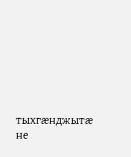тыхгæнджытæ не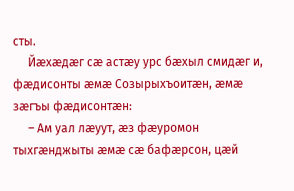сты.
     Йæхæдæг сæ астæу урс бæхыл смидæг и, фæдисонты æмæ Созырыхъоитæн, æмæ зæгъы фæдисонтæн:
     – Ам уал лæуут, æз фæуромон тыхгæнджыты æмæ сæ бафæрсон, цæй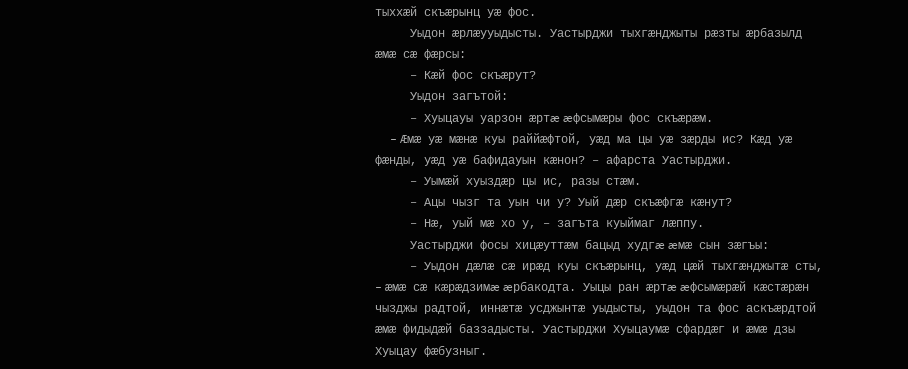тыххæй скъæрынц уæ фос.
     Уыдон æрлæууыдысты. Уастырджи тыхгæнджыты рæзты æрбазылд æмæ сæ фæрсы:
     – Кæй фос скъæрут?
     Уыдон загътой:
     – Хуыцауы уарзон æртæ æфсымæры фос скъæрæм.
     – Æмæ уæ мæнæ куы раййæфтой, уæд ма цы уæ зæрды ис? Кæд уæ фæнды, уæд уæ бафидауын кæнон? – афарста Уастырджи.
     – Уымæй хуыздæр цы ис, разы стæм.
     – Ацы чызг та уын чи у? Уый дæр скъæфгæ кæнут?
     – Нæ, уый мæ хо у, – загъта куыймаг лæппу.
     Уастырджи фосы хицæуттæм бацыд худгæ æмæ сын зæгъы:
     – Уыдон дæлæ сæ ирæд куы скъæрынц, уæд цæй тыхгæнджытæ сты, – æмæ сæ кæрæдзимæ æрбакодта. Уыцы ран æртæ æфсымæрæй кæстæрæн чызджы радтой, иннæтæ усджынтæ уыдысты, уыдон та фос аскъæрдтой æмæ фидыдæй баззадысты. Уастырджи Хуыцаумæ сфардæг и æмæ дзы Хуыцау фæбузныг.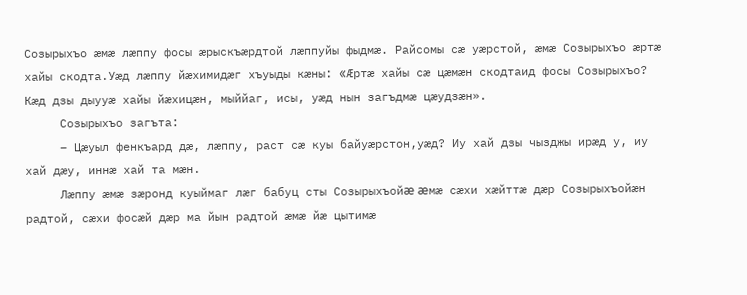Созырыхъо æмæ лæппу фосы æрыскъæрдтой лæппуйы фыдмæ. Райсомы сæ уæрстой, æмæ Созырыхъо æртæ хайы скодта.Уæд лæппу йæхимидæг хъуыды кæны: «Æртæ хайы сæ цæмæн скодтаид фосы Созырыхъо? Кæд дзы дыууæ хайы йæхицæн, мыййаг, исы, уæд нын загъдмæ цæудзæн».
     Созырыхъо загъта:
     – Цæуыл фенкъард дæ, лæппу, раст сæ куы байуæрстон,уæд? Иу хай дзы чызджы ирæд у, иу хай дæу, иннæ хай та мæн.
     Лæппу æмæ зæронд куыймаг лæг бабуц сты Созырыхъойæ æмæ сæхи хæйттæ дæр Созырыхъойæн радтой, сæхи фосæй дæр ма йын радтой æмæ йæ цытимæ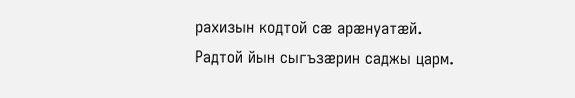рахизын кодтой сæ арæнуатæй. Радтой йын сыгъзæрин саджы царм.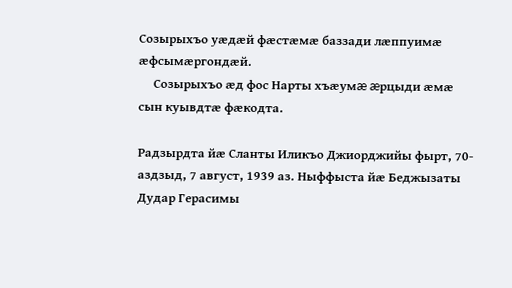Созырыхъо уæдæй фæстæмæ баззади лæппуимæ æфсымæргондæй.
     Созырыхъо æд фос Нарты хъæумæ æрцыди æмæ сын куывдтæ фæкодта.

Радзырдта йæ Сланты Иликъо Джиорджийы фырт, 70-аздзыд, 7 август, 1939 аз. Ныффыста йæ Беджызаты Дудар Герасимы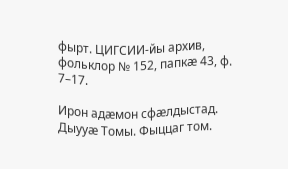фырт. ЦИГСИИ-йы архив, фольклор № 152, папкæ 43, ф. 7–17.

Ирон адæмон сфæлдыстад. Дыууæ Томы. Фыццаг том.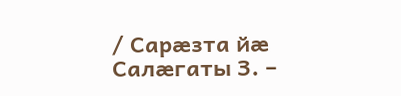/ Сарæзта йæ Салæгаты З. –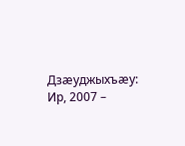Дзæуджыхъæу: Ир, 2007 –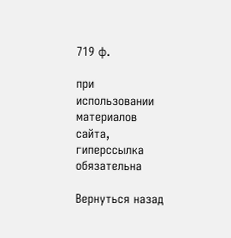719 ф.

при использовании материалов сайта, гиперссылка обязательна

Вернуться назад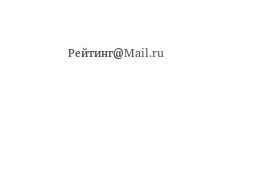Рейтинг@Mail.ru